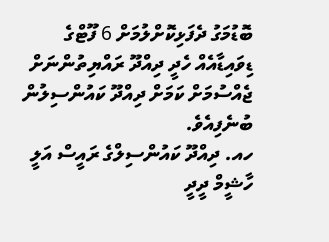ބޮޑުމަގު ދެފަޅިކޮށްލުމަށް 6 ފޫޓްގެ ޑިވައިޑާއެއް ހެދީ ދިއްދޫ ރައްޔިތުންނަށް ޖެއްސުމަށް ކަމަށް ދިއްދޫ ކައުންސިލުން ބުނެފިއެވެ.
ހއ. ދިއްދޫ ކައުންސިލްގެ ރައީސް އަލީ ހާޝީމް ދީދީ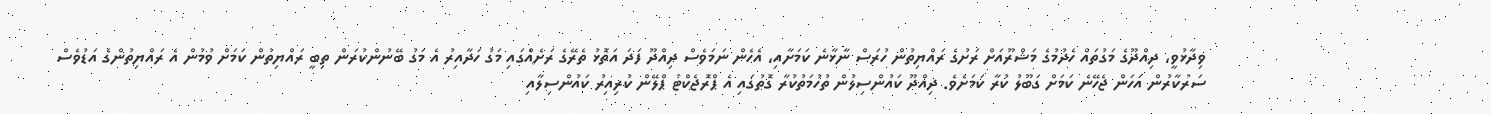ވިދާޅުވީ، ދިއްދޫގެ މަގުތައް ހެދުމުގެ މަޝްރޫއަށް ރަށުގެ ރައްޔިތުން ހުރަސް ނާޅާނެ ކަމަށާއި، އެހެން ނަމަވެސް ދިއްދޫ ފަދަ އަތޮޅު ތެރޭގެ ރަށެއްގައި މަގު ހަދާއިރު އެ މަގު ބޭނުންކުރަން ތިބީ ރައްޔިތުން ކަމަށް ވުމުން އެ ރައްޔިތުންގެ އަޑުވެސް ސަރުކާރުން އަހަން ޖެހޭނެ ކަމަށް ގަބޫލު ކުރާ ކަމަށެވެ. ދިއްދޫ ކައުންސިލުން ތުހުމަތުކުރާ ގޮތުގައި އެ ޕްރޮޖެކްޓު ޕްލޭން ކުރިއިރު ކައުންސިލާއި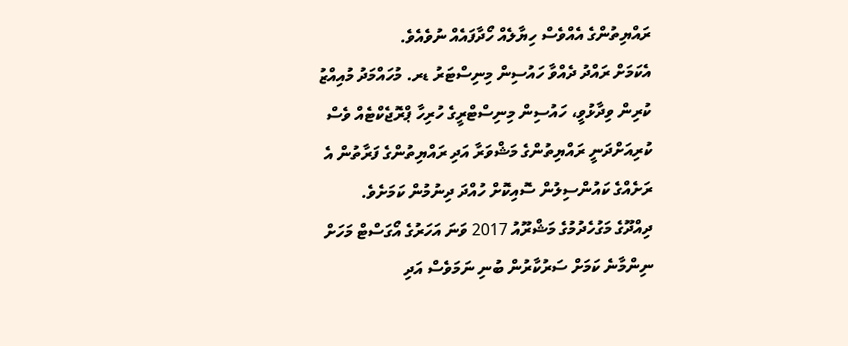ރައްޔިތުންގެ އެއްވެސް ހިޔާލެއް ހޯދާފައެއް ނުވެއެވެ.
އެކަމަށް ރައްދު ދެއްވާ ހައުސިން މިނިސްޓަރު ޑރ. މުހައްމަދު މުއިއްޒު ކުރިން ވިދާޅުވީ، ހައުސިން މިނިސްޓްރީގެ ހުރިހާ ޕްރޮޖެކްޓެއް ވެސް ކުރިއަށްދަނީ ރައްޔިތުންގެ މަޝްވަރާ އަދި ރައްޔިތުންގެ ފަރާތުން އެ ރަށެއްގެ ކައުންސިލުން ސޮއިކޮށް ހުއްދަ ދިނުމުން ކަމަށެވެ.
ދިއްދޫގެ މަގުހެދުމުގެ މަޝްރޫއު 2017 ވަނަ އަހަރުގެ އޯގަސްޓް މަހަށް ނިންމާނެ ކަމަށް ސަރުކާރުން ބުނި ނަމަވެސް އަދި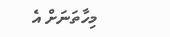މިހާތަނަށް އެ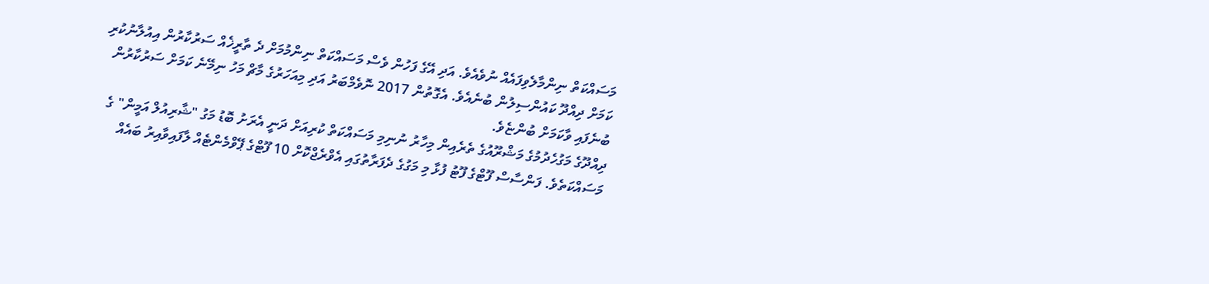މަސައްކަތް ނިންމާލެވިފައެއް ނުވެއެވެ. އަދި އޭގެ ފަހުން ވެސް މަސައްކަތް ނިންމުމަށް ދެ ތާރީޚެއް ސަރުކާރުން އިއުލާނުކުރި ކަމަށް ދިއްދޫ ކައުންސިލުން ބުނެއެވެ. އެގޮތުން 2017 ނޮވެމްބަރު އަދި މިއަހަރުގެ މާޗް މަހު ނިމޭނެ ކަމަށް ސަރުކާރުން ބުނެފައި ވާކަމަށް ބުންޏެވެ.
ދިއްދޫގެ މަގުހެދުމުގެ މަޝްރޫއުގެ ތެރެއިން މިހާރު ނުނިމި މަސައްކަތް ކުރިއަށް ދަނީ އެރަށު ބޮޑު މަގު "ޝާރިއުލް އަމީން" ގެ މަސައްކަތެވެ. ފަންސާސް ފޫޓްގެ ފޫޓު ފުޅާ މި މަގުގެ ދެފަރާތުގައި އެވްރެޖްކޮށް 10 ފޫޓްގެ ޕޭވްމެންޓެއް ލާފައިވާއިރު ބައެއް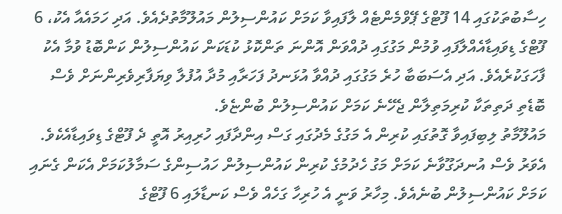ހިސާބުތަކުގައި 14 ފޫޓްގެ ޕޭވްމެންޓެއް ލާފައިވާ ކަމަށް ކައުންސިލުން މައުލޫމާތުދެއެވެ. އަދި ހަމައެއާ އެކު، 6 ފޫޓްގެ ޑިވައިޑާއެއްލާފައި ވުމުން މަގުގައި ދުއްވަން އޮންނަ ތަންކޮޅު ކުޑަކަން ކައުންސިލުން ކަންބޮޑު ވުމާ އެކު ފާހަގަކުރެއެވެ. އަދި އެސަބަބާ ހުރެ މަގުގައި ދުއްވާ އުޅަނދު ފަހަރާއި މުދާ އުފުލާ ވިޔަފާރިވެރިންނަށް ވެސް ބޮޑެތި ދަތިތަކާ ކުރިމަތިލާން ޖެހޭނެ ކަމަށް ކައުންސިލުން ބުންޏެވެ.
މައުލޫމާތު ލިބިފައިވާ ގޮތުގައި ކުރިން އެ މަގުގެ މެދުގައި ގަސް އިންދާފައި ހުރިއިރު އޮތީ ދެ ފޫޓްގެ ޑިވައިޑާއެކެވެ. އެވަރު ވެސް އުނދަގޫވާނެ ކަމަށް މަގު ހެދުމުގެ ކުރިން ކައުންސިލުން ހައުސިންގެ ސަމާލުކަމަށް އެކަން ގެނައި ކަމަށް ކައުންސިލުން ބުނެއެވެ. މިހާރު ވަނީ އެ ހުރިހާ ގަހެއް ވެސް ކަނޑާލައި 6 ފޫޓްގެ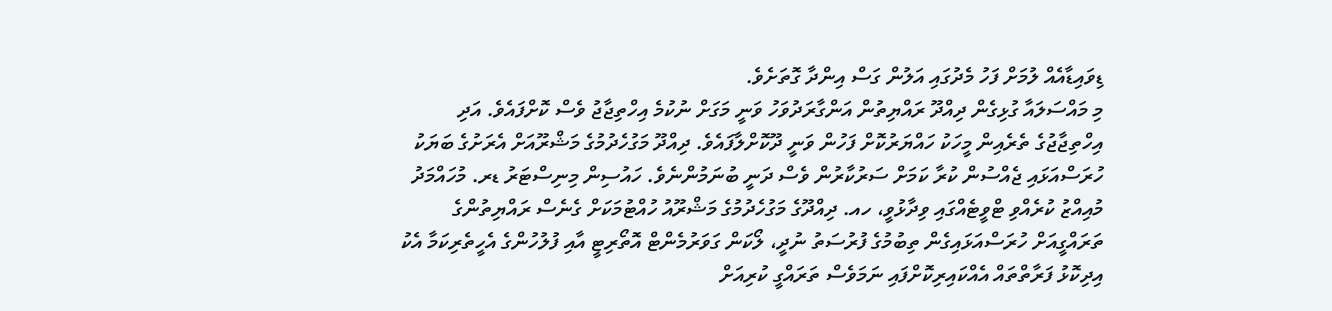ޑިވައިޑާއެއް ލުމަށް ފަހު މެދުގައި އަލުން ގަސް އިންދާ ގޮތަށެވެ.
މި މައްސަލައާ ގުޅިގެން ދިއްދޫ ރައްޔިތުން އަންގާރަދުވަހު ވަނީ މަގަށް ނުކުމެ އިހްތިޖާޖު ވެސް ކޮށްފައެވެ. އަދި އިހްތިޖާޖުގެ ތެރެއިން މީހަކު ހައްޔަރުކޮށް ފަހުން ވަނީ ދޫކޮށްލާފައެވެ. ދިއްދޫ މަގުހެދުމުގެ މަޝްރޫއަށް އެރަށުގެ ބަޔަކު ހުރަސްއަޅައި ޖެއްސުން ކުރާ ކަމަށް ސަރުކާރުން ވެސް ދަނީ ބުނަމުންނެވެ. ހައުސިން މިނިސްޓަރު ޑރ. މުހައްމަދު މުއިއްޒު ކުރެއްވި ޓްވީޓެއްގައި ވިދާޅުވީ، ހއ. ދިއްދޫގެ މަގުހެދުމުގެ މަޝްރޫއު ހުއްޓުމަކަށް ގެނެސް ރައްޔިތުންގެ ތަރައްގީއަށް ހުރަސްއަޅައިގެން ތިބުމުގެ ފުރުސަތު ނުދީ، ލޯކަން ގަވަރުމެންޓް އޮތޯރިޓީ އާއި ފުލުހުންގެ އެހީތެރިކަމާ އެކު އިދިކޮޅު ފަރާތްތައް އެއްކައިރިކޮށްފައި ނަމަވެސް ތަރައްގީ ކުރިއަށް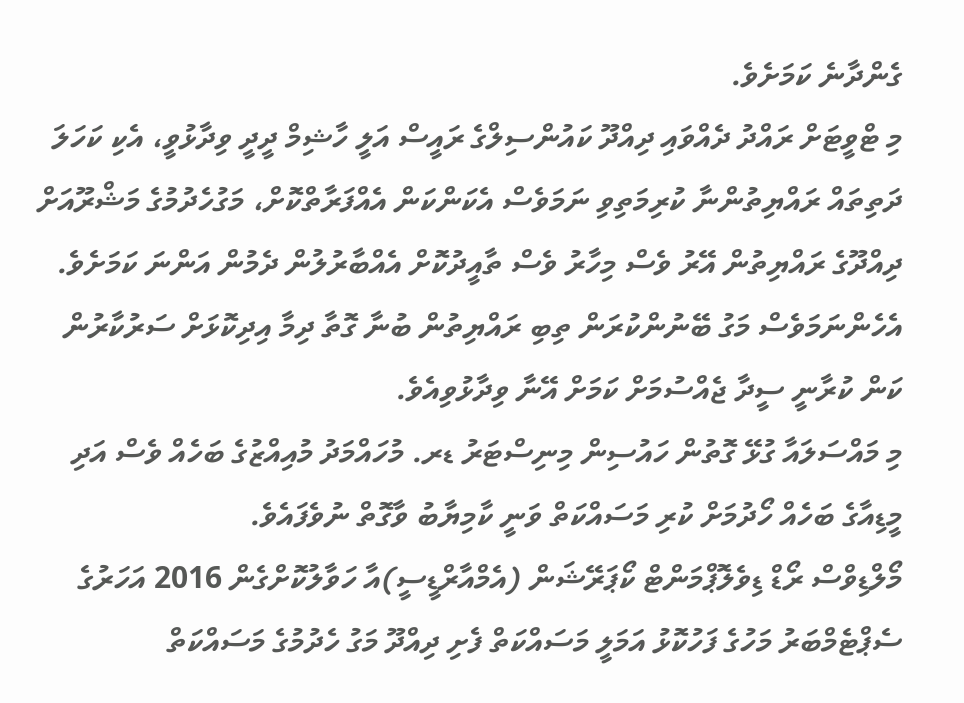ގެންދާނެ ކަމަށެވެ.
މި ޓްވީޓަށް ރައްދު ދެއްވައި ދިއްދޫ ކައުންސިލްގެ ރައީސް އަލީ ހާޝިމް ދީދީ ވިދާޅުވީ، އެކި ކަހަލަ ދަތިތައް ރައްޔިތުންނާ ކުރިމަތިވި ނަމަވެސް އެކަންކަން އެއްފަރާތްކޮށް، މަގުހެދުމުގެ މަޝްރޫއަށް ދިއްދޫގެ ރައްޔިތުން އޭރު ވެސް މިހާރު ވެސް ތާއީދުކޮށް އެއްބާރުލުން ދެމުން އަންނަ ކަމަށެވެ. އެހެންނަމަވެސް މަގު ބޭނުންކުރަން ތިބި ރައްޔިތުން ބުނާ ގޮތާ ދިމާ އިދިކޮޅަށް ސަރުކާރުން ކަން ކުރާނީ ސީދާ ޖެއްސުމަށް ކަމަށް އޭނާ ވިދާޅުވިއެވެ.
މި މައްސަލައާ ގުޅޭ ގޮތުން ހައުސިން މިނިސްޓަރު ޑރ. މުހައްމަދު މުއިއްޒުގެ ބަހެއް ވެސް އަދި މީޑިއާގެ ބަހެއް ހޯދުމަށް ކުރި މަސައްކަތް ވަނީ ކާމިޔާބު ވާގޮތް ނުވެފައެވެ.
މޯލްޑިވްސް ރޯޑް ޑިވެލޮޕްމަންޓް ކޯޕަރޭޝަން (އެމްއާރްޑީސީ)އާ ހަވާލުކޮށްގެން 2016 އަހަރުގެ ސެޕްޓެމްބަރު މަހުގެ ފަހުކޮޅު އަމަލީ މަސައްކަތް ފެށި ދިއްދޫ މަގު ހެދުމުގެ މަސައްކަތް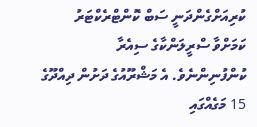ކުރިއަށްގެންދަނީ ސަބް ކޮންޓްރެކްޓަރު ކަމަށްވާ ސްރީލަންކާގެ ސިއެރާ ކުންފުނިންނެވެ. އެ މަޝްރޫއުގެ ދަށުން ދިއްދޫގެ 15 މަގެއްގައި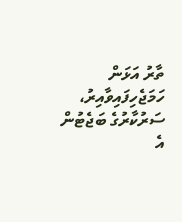ތާރު އަޅަން ހަމަޖެހިފައިވާއިރު، ސަރުކާރުގެ ބަޖެޓުން އެ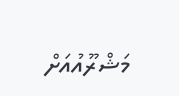މަޝްރޫއުއަށް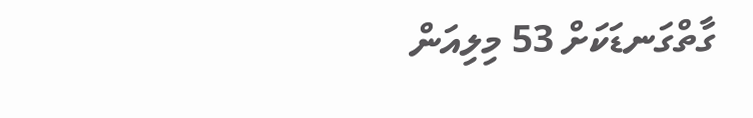ގާތްގަނޑަކަށް 53 މިލިއަން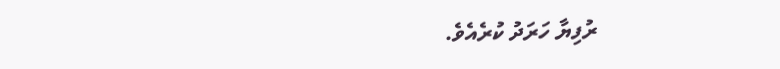ރުފިޔާ ހަރަދު ކުރެއެވެ.